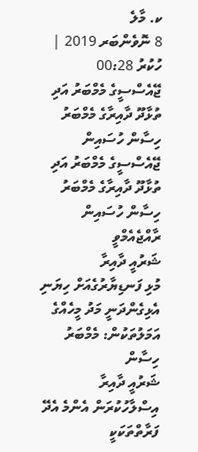ކ. މާލެ
8 ނޮވެންބަރ 2019 | ހުކުރު 00:28
ޖޭއެސްސީގެ މެމްބަރު އަދި ތުޅާދޫ ދާއިރާގެ މެމްބަރު ހިސާން ހުސައިން
ޖޭއެސްސީގެ މެމްބަރު އަދި ތުޅާދޫ ދާއިރާގެ މެމްބަރު ހިސާން ހުސައިން
ރާއްޖެއެމްވީ
ޝަރުއީ ދާއިރާ
މުޅި ފަނޑިޔާރުގެއަށް ހިޔަނި އެޅިގެންދަނީ މަދު މީހެއްގެ އަމަލުތަކުން: މެމްބަރު ހިސާން
ޝަރުއީ ދާއިރާ އިސްލާހުކުރަން އެންމެ އެދޭ ފަރާތްތަކަކީ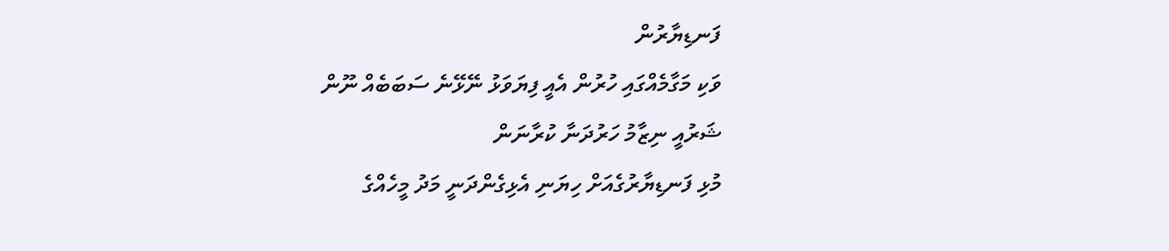ފަނޑިޔާރުން
ވަކި މަގާމެއްގައި ހުރުން އެއީ ފިޔަވަޅު ނޭޅޭނެ ސަބަބެއް ނޫން
ޝަރުއީ ނިޒާމު ހަރުދަނާ ކުރާނަން
މުޅި ފަނޑިޔާރުގެއަށް ހިޔަނި އެޅިގެންދަނީ މަދު މީހެއްގެ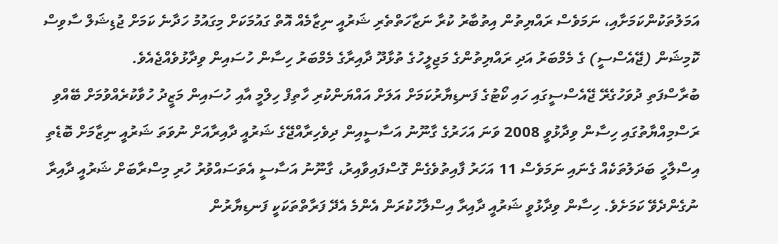އަމަލުތަކުންކަމަށާއި، ނަމަވެސް ރައްޔިތުން އިތުބާރު ކުރާ ނަޒާހަތްތެރި ޝަރުއީ ނިޒާމެއް އޮތް ގައުމަކަށް މިގައުމު ހަދާނެ ކަމަށް ޖުޑިޝަލް ސާވިސް ކޮމިޝަން (ޖޭއެސްސީ) ގެ މެމްބަރު އަދި ރައްޔިތުންގެ މަޖިލީހުގެ ތުޅާދޫ ދާއިރާގެ މެމްބަރު ހިސާން ހުސައިން ވިދާޅުވެއްޖެއެވެ.
ބުރާސްފަތި ދުވަހުގެރޭ ޖޭއެސްސީގައި ހައި ކޯޓުގެ ފަނޑިޔާރުކަމަށް އަލަށް އައްޔަންކުރި ހާތިފް ހިލްމީ އާއި ހުސައިން މަޒީދު ހުވާކުރެއްވުމަށް ބޭއްވި ރަސްމިއްޔާތުގައި ހިސާން ވިދާޅުވީ 2008 ވަނަ އަހަރުގެ ގާނޫނު އަސާސީއިން ދިވެހިރާއްޖޭގެ ޝަރުއީ ދާއިރާއަށް ނުވަތަ ޝަރުއީ ނިޒާމަށް ބޮޑެތި އިސްލާހީ ބަދަލުތަކެއް ގެނައި ނަމަވެސް 11 އަހަރު ފާއިތުވެގެން ގޮސްފައިވާއިރު، ގާނޫނު އަސާސީ އެތަސައްވުރު ހުރި މިސްރާބަށް ޝަރުއީ ދާއިރާ ނުގެންދެވޭ ކަމަށެވެ. ހިސާން ވިދާޅުވީ ޝަރުއީ ދާއިރާ އިސްލާހުކުރަން އެންމެ އެދޭ ފަރާތްތަކަކީ ފަނޑިޔާރުން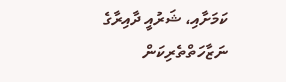ކަމަށާއި، ޝަރުއީ ދާއިރާގެ ނަޒާހަތްތެރިކަން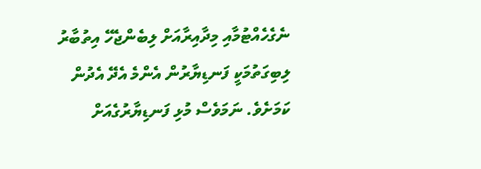ނެގެހެއްޓުމާއި މިދާއިރާއަށް ލިބެންޖެހޭ އިތުބާރު ލިބިގަތުމަކީ ފަނޑިޔާރުން އެންމެ އެދޭ އެދުން ކަމަށެވެ. ނަމަވެސް މުޅި ފަނޑިޔާރުގެއަށް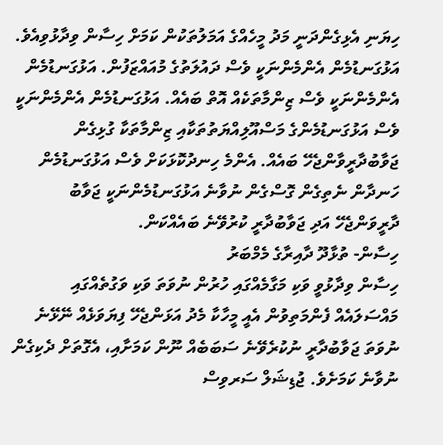ހިޔަނި އެޅިގެންދަނީ މަދު މީހެއްގެ އަމަލުތަކުން ކަމަށް ހިސާން ވިދާޅުވިއެވެ.
އަޅުގަނޑުމެން އެންމެންނަކީ ވެސް ދައުލަތުގެ މުއައްޒަފުން. އަޅުގަނޑުމެން އެންމެންނަކީ ވެސް ޒިންމާތަކެއް އޮތް ބައެއް. އަޅުގަނޑުމެން އެންމެންނަކީ ވެސް އަޅުގަނޑުމެންގެ މަސްއޫލިއްޔަތުތަކާއި ޒިންމާތަކާ ގުޅިގެން ޖަވާބުދާރީވާންޖެހޭ ބައެއް. އެންމެ ހިނދުކޮޅަކަށް ވެސް އަޅުގަނޑުމެން ހަނދާން ނެތިގެން ގޮސްގެން ނުވާނެ އަޅުގަނޑުމެންނަކީ ޖަވާބު ދާރީވަންޖެހޭ އަދި ޖަވާބުދާރީ ކުރުވޭނެ ބައެއްކަން.
ހިސާން- ތުޅާދޫ ދާއިރާގެ މެމްބަރު
ހިސާން ވިދާޅުވީ ވަކި މަގާމެއްގައި ހުރުން ނުވަތަ ވަކި ވަގުތެއްގައި މައްސަލައެއް ފެންމަތިވުން އެއީ މީހާކާ މެދު އަޅަންޖެހޭ ފިޔަވަޅެއް ނޭޅޭނެ ނުވަތަ ޖަވާބުދާރީ ނުކުރެވޭނެ ސަބަބެއް ނޫން ކަމަށާއި، އެގޮތަށް ދެކިގެން ނުވާނެ ކަމަށެވެ. ޖުޑިޝަލް ސަރވިސް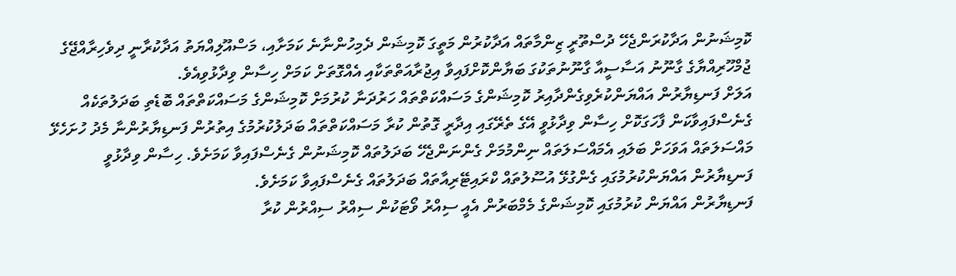ކޮމިޝަނުން އަދާކުރަންޖެހޭ ދުސްތޫރީ ޒިންމާތައް އަދާކުރުން މަތީގަ ކޮމިޝަން ދެމިހުންނާނެ ކަމަށާއި، މަސްއޫލިއްޔަތު އަދާކުރާނީ ދިވެހިރާއްޖޭގެ ޖުމްހޫރިއްޔާގެ ގާނޫނު އަސާސީއާ ގާނޫނުތަކުގަ ބަޔާންކޮށްފައިވާ އިޖުރާއަތްތަކާއި އެއްގޮތަށް ކަމަށް ހިސާން ވިދާޅުވިއެވެ.
އަލަށް ފަނޑިޔާރުން އައްޔަންކުރެވިގެންދާއިރު ކޮމިޝަންގެ މަސައްކަތްތައް ހަރުދަނާ ކުރުމަށް ކޮމިޝަންގެ މަސައްކަތްތައް ބޮޑެތި ބަދަލުތަކެއް ގެނެސްފައިވާކަން ފާހަގަކޮށް ހިސާން ވިދާޅުވީ އޭގެ ތެރޭގައި އިދާރީ ގޮތުން ކުރާ މަސައްކަތްތައް ބަދަލުކުރުމުގެ އިތުރުން ފަނޑިޔާރުންނާ މެދު ހުށަހެޅޭ މައްސަލަތައް އަވަހަށް ބަލައި އެމައްސަލަތައް ނިންމުމަށް ގެންނަންޖެހޭ ބަދަލުތައް ކޮމިޝަނުން ގެނެސްފައިވާ ކަމަށެވެ. ހިސާން ވިދާޅުވީ ފަނޑިޔާރުން އައްޔަންކުރުމުގައި ގެންގުޅޭ އުސޫލުތައް ކްރައިޓޭރިއާތައް ބަދަލުތައް ގެނެސްފައިވާ ކަމަށެވެ.
ފަނޑިޔާރުން އައްޔަން ކުރުމުގައި ކޮމިޝަންގެ މެމްބަރުން އެއީ ސިއްރު ވޯޓަކުން ސިއްރު ސިއްރުން ކުރާ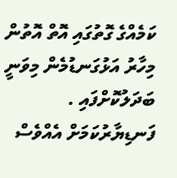ކަމެއްގެ ގޮތުގައި އޮތް އޮތުން މިހާރު އަޅުގަނޑުމެން މިވަނީ ބަދަލުކޮށްފައި . ފަނޑިޔާރުކަމަށް އެއްވެސް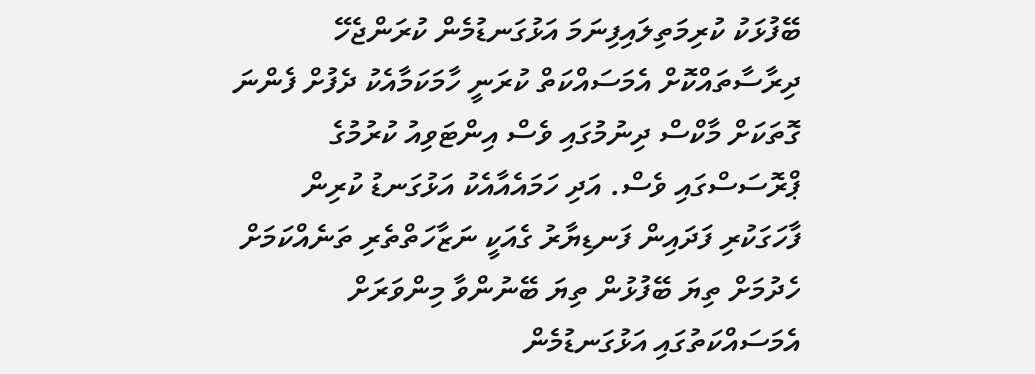ބޭފުޅަކު ކުރިމަތިލައިފިނަމަ އަޅުގަނޑުމެން ކުރަންޖެހޭ ދިރާސާތައްކޮށް އެމަސައްކަތް ކުރަނީ ހާމަކަމާއެކު ދެފުށް ފެންނަ ގޮތަކަށް މާކްސް ދިނުމުގައި ވެސް އިންޓަވިއު ކުރުމުގެ ޕްރޮސަސްގައި ވެސް. އަދި ހަމައެއާއެކު އަޅުގަނޑު ކުރިން ފާހަގަކުރި ފަދައިން ފަނޑިޔާރު ގެއަކީ ނަޒާހަތްތެރި ތަނެއްކަމަށް ހެދުމަށް ތިޔަ ބޭފުޅުން ތިޔަ ބޭނުންވާ މިންވަރަށް އެމަސައްކަތުގައި އަޅުގަނޑުމެން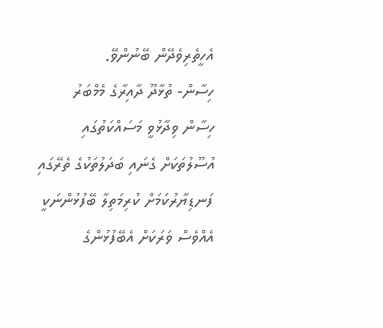އެހީތެރިވެދޭން ބޭނުންވޭ.
ހިސާން- ތުޅާދޫ ދާއިރާގެ މެމްބަރު
ހިސާން ވިދާޅުވީ މަސައްކަތުގައި އުސޫލުތަކަށް ގެނައި ބަދަލުތަކުގެ ތެރޭގައި ފަނޑިޔާރުކަމަށް ކުރިމަތިލާ ބޭފުޅުންނަކީ އެއްވެސް ވަރަކަށް އެބޭފުޅުންގެ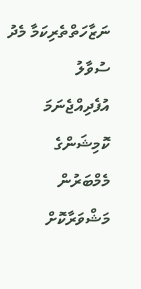ނަޒާހަތްތެރިކަމާ މެދު ސުވާލު އުފެދިއްޖެނަމަ ކޮމިޝަންގެ މެމްބަރުން މަޝްވަރާކޮށް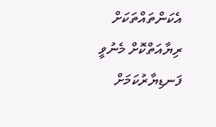އެކަންތައްތަކަށް ރިޔާއަތްކޮށް މެނުވީ ފަނޑިޔާރުކަމަށް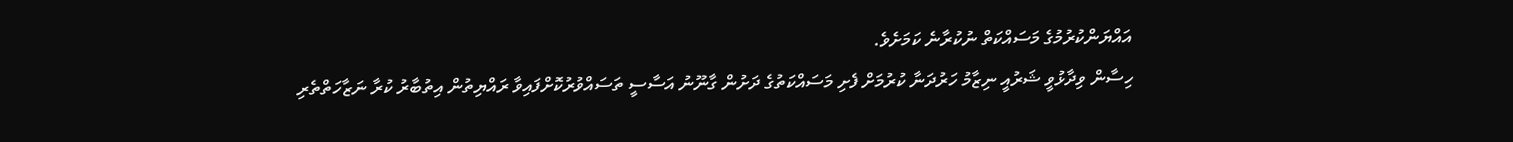އައްޔަންކުރުމުގެ މަސައްކަތް ނުކުރާނެ ކަމަށެވެ.
ހިސާން ވިދާޅުވީ ޝަރުއީ ނިޒާމު ހަރުދަނާ ކުރުމަށް ފެށި މަސައްކަތުގެ ދަށުން ގާނޫނު އަސާސީ ތަސައްވުރުކޮށްފައިވާ ރައްޔިތުން އިތުބާރު ކުރާ ނަޒާހަތްތެރި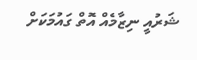ޝަރުއީ ނިޒާމެއް އޮތް ގައުމަކަށް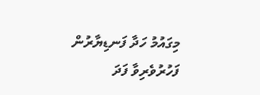މިގައުމު ހަދާ ފަނޑިޔާރުން ފަހުރުވެރިވާ ފަދަ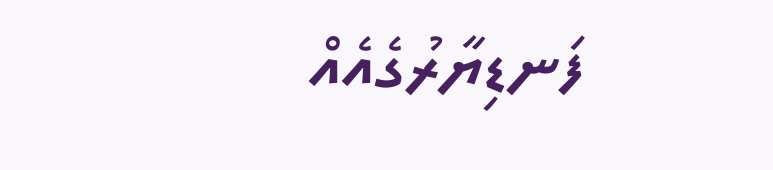ފަނޑިޔާރުގެއެއް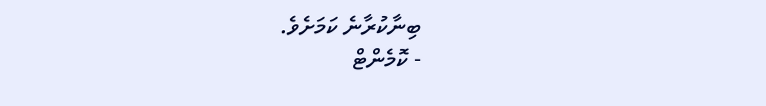ބިނާކުރާނެ ކަމަށެވެ.
- ކޮމެންޓް